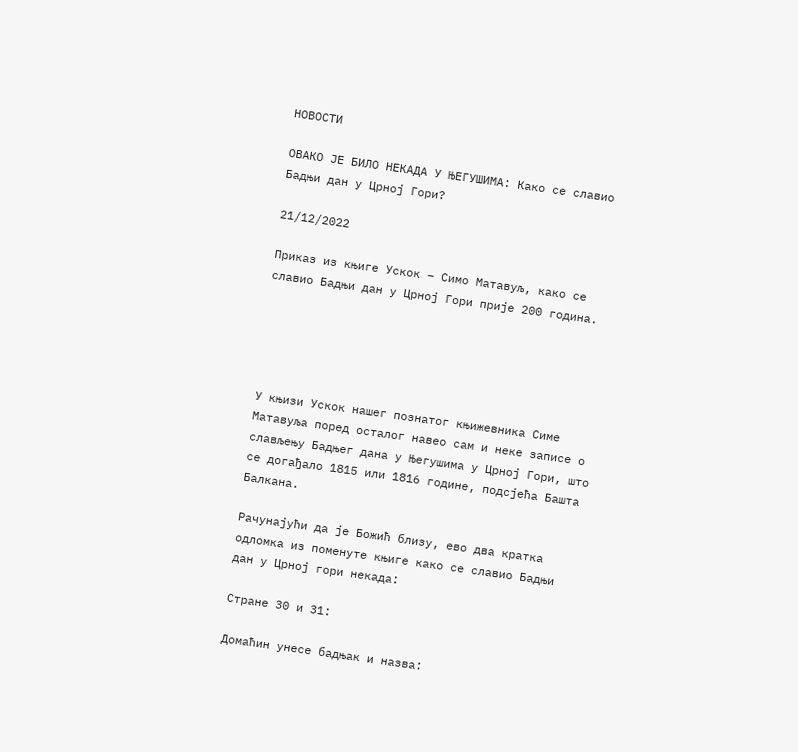НОВОСТИ

ОВАКО ЈЕ БИЛО НЕКАДА У ЊЕГУШИМА: Како се славио Бадњи дан у Црној Гори?

21/12/2022

Приказ из књиге Ускок – Симо Матавуљ, како се славио Бадњи дан у Црној Гори прије 200 година.





У књизи Ускок нашег познатог књижевника Симе Матавуља поред осталог навео сам и неке записе о слављењу Бадњег дана у Његушима у Црној Гори, што се догађало 1815 или 1816 године, подсјећа Башта Балкана.

Рачунајући да је Божић близу, ево два кратка одломка из поменуте књиге како се славио Бадњи дан у Црној гори некада:

Стране 30 и 31:

Домаћин унесе бадњак и назва: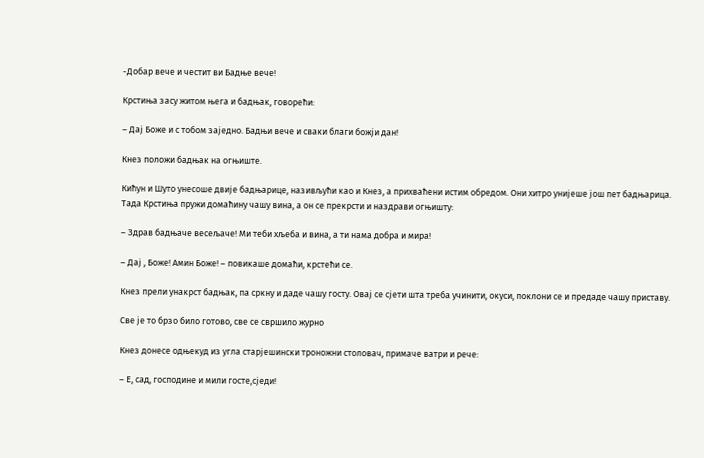-Добар вече и честит ви Бадње вече!

Крстиња засу житом њега и бадњак, говорећи:

– Дај Боже и с тобом заједно. Бадњи вече и сваки благи божји дан!

Кнез положи бадњак на огњиште.

Кићун и Шуто унесоше двије бадњарице, називљући као и Кнез, а прихваћени истим обредом. Они хитро унијеше још пет бадњарица. Тада Крстиња пружи домаћину чашу вина, а он се прекрсти и наздрави огњишту:

– Здрав бадњаче весељаче! Ми теби хљеба и вина, а ти нама добра и мира!

– Дај , Боже! Амин Боже! – повикаше домаћи, крстећи се.

Кнез прели унакрст бадњак, па сркну и даде чашу госту. Овај се сјети шта треба учинити, окуси, поклони се и предаде чашу приставу.

Све је то брзо било готово, све се свршило журно

Кнез донесе одњекуд из угла старјешински троножни столовач, примаче ватри и рече:

– Е, сад, господине и мили госте,сједи!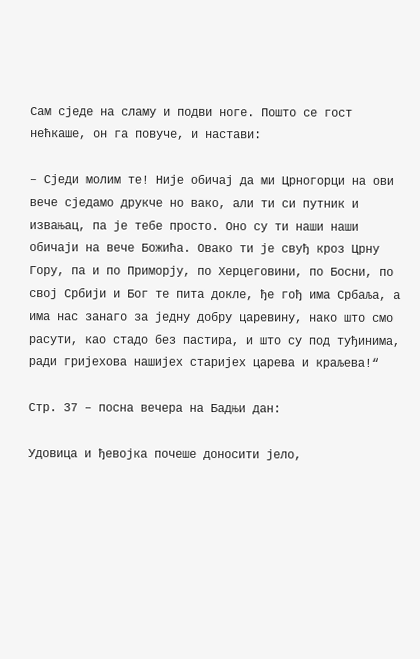Сам сједе на сламу и подви ноге. Пошто се гост нећкаше, он га повуче, и настави:

– Сједи молим те! Није обичај да ми Црногорци на ови вече сједамо друкче но вако, али ти си путник и извањац, па је тебе просто. Оно су ти наши наши обичаји на вече Божића. Овако ти је свуђ кроз Црну Гору, па и по Приморју, по Херцеговини, по Босни, по свој Србији и Бог те пита докле, ђе гођ има Србаља, а има нас занаго за једну добру царевину, нако што смо расути, као стадо без пастира, и што су под туђинима, ради гријехова нашијех старијех царева и краљева!“

Стр. 37 – посна вечера на Бадњи дан:

Удовица и ђевојка почеше доносити јело,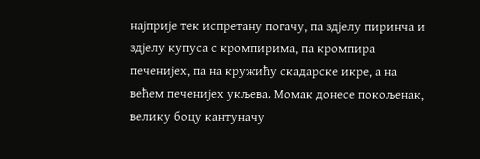најприје тек испретану погачу, па здјелу пиринча и здјелу купуса с кромпирима, па кромпира печенијех, па на кружићу скадарске икре, а на већем печенијех укљева. Момак донесе покољенак, велику боцу кантуначу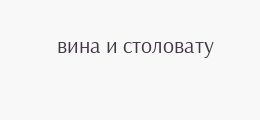вина и столовату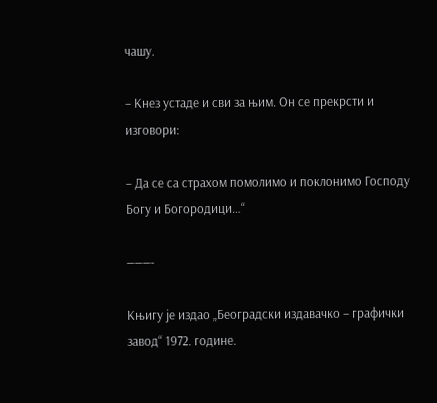чашу.

– Кнез устаде и сви за њим. Он се прекрсти и изговори:

– Да се са страхом помолимо и поклонимо Господу Богу и Богородици…“

———-

Књигу је издао „Београдски издавачко – графички завод“ 1972. године.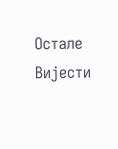Остале Вијести